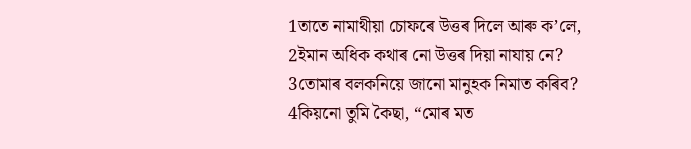1তাতে নামাথীয়া চোফৰে উত্তৰ দিলে আৰু ক’লে,
2ইমান অধিক কথাৰ নো উত্তৰ দিয়া নাযায় নে?
3তোমাৰ বলকনিয়ে জানো মানুহক নিমাত কৰিব?
4কিয়নো তুমি কৈছা, “মোৰ মত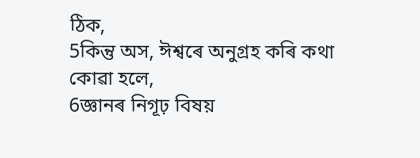ঠিক,
5কিন্তু অস, ঈশ্বৰে অনুগ্ৰহ কৰি কথা কোৱা হলে,
6জ্ঞানৰ নিগূঢ় বিষয়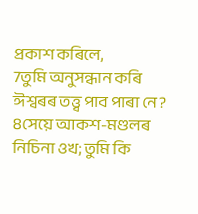প্ৰকাশ কৰিলে,
7তুমি অনুসন্ধান কৰি ঈশ্বৰৰ তত্ত্ব পাব পাৰা নে?
8সেয়ে আকশ-মণ্ডলৰ নিচিনা ওখ; তুমি কি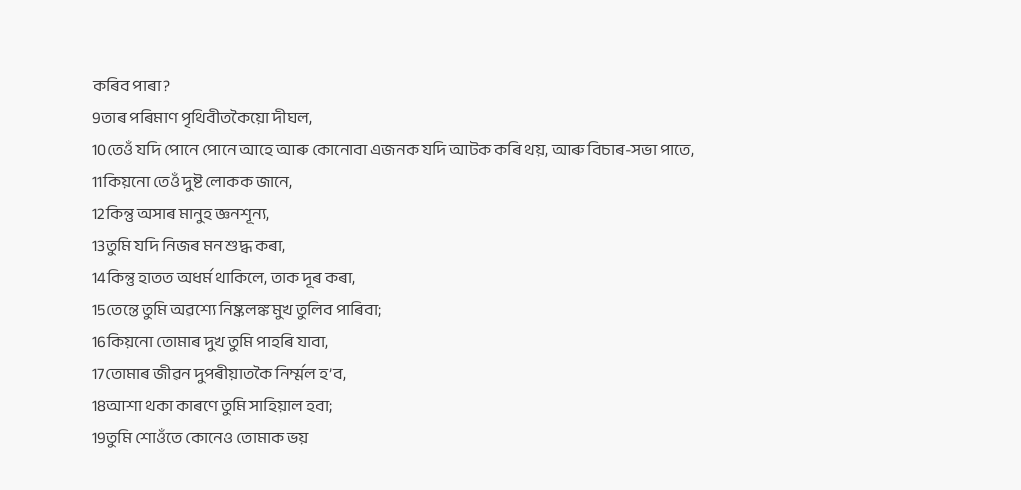কৰিব পাৰা?
9তাৰ পৰিমাণ পৃথিবীতকৈয়ো দীঘল,
10তেওঁ যদি পোনে পোনে আহে আৰু কোনোবা এজনক যদি আটক কৰি থয়, আৰু বিচাৰ-সভা পাতে,
11কিয়নো তেওঁ দুষ্ট লোকক জানে,
12কিন্তু অসাৰ মানুহ জ্ঞনশূন্য,
13তুমি যদি নিজৰ মন শুদ্ধ কৰা,
14কিন্তু হাতত অধৰ্ম থাকিলে, তাক দূৰ কৰা,
15তেন্তে তুমি অৱশ্যে নিষ্কলঙ্ক মুখ তুলিব পাৰিবা;
16কিয়নো তোমাৰ দুখ তুমি পাহৰি যাবা,
17তোমাৰ জীৱন দুপৰীয়াতকৈ নিৰ্ম্মল হ’ব,
18আশা থকা কাৰণে তুমি সাহিয়াল হবা;
19তুমি শোওঁতে কোনেও তোমাক ভয়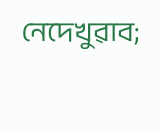নেদেখুৱাব;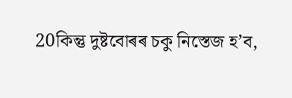20কিন্তু দুষ্টবোৰৰ চকু নিস্তেজ হ’ব,